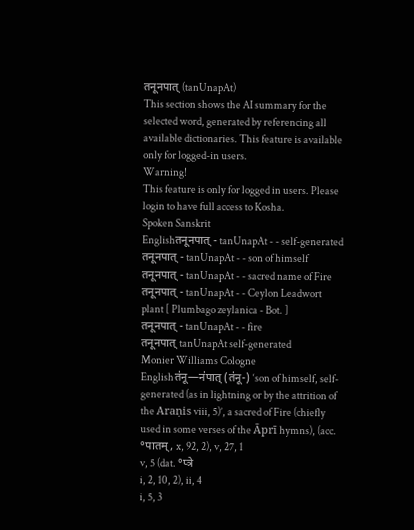तनूनपात् (tanUnapAt)
This section shows the AI summary for the selected word, generated by referencing all available dictionaries. This feature is available only for logged-in users.
Warning!
This feature is only for logged in users. Please login to have full access to Kosha.
Spoken Sanskrit
Englishतनूनपात् - tanUnapAt - - self-generated
तनूनपात् - tanUnapAt - - son of himself
तनूनपात् - tanUnapAt - - sacred name of Fire
तनूनपात् - tanUnapAt - - Ceylon Leadwort plant [ Plumbago zeylanica - Bot. ]
तनूनपात् - tanUnapAt - - fire
तनूनपात् tanUnapAt self-generated
Monier Williams Cologne
Englishत॑नू—न॑पात् (त॑नू-) ‘son of himself, self-generated (as in lightning or by the attrition of the Araṇis viii, 5)’, a sacred of Fire (chiefly used in some verses of the Āprī hymns), (acc. °पातम्, x, 92, 2), v, 27, 1
v, 5 (dat. °प्त्रे
i, 2, 10, 2), ii, 4
i, 5, 3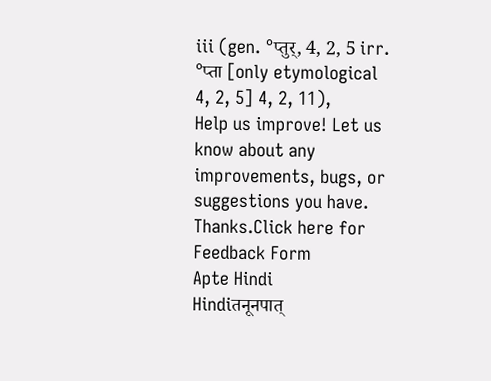iii (gen. °प्तुर्, 4, 2, 5 irr. °प्ता [only etymological 4, 2, 5] 4, 2, 11),
Help us improve! Let us know about any improvements, bugs, or suggestions you have. Thanks.Click here for Feedback Form
Apte Hindi
Hindiतनूनपात्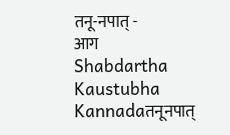तनू-नपात् -
आग
Shabdartha Kaustubha
Kannadaतनूनपात्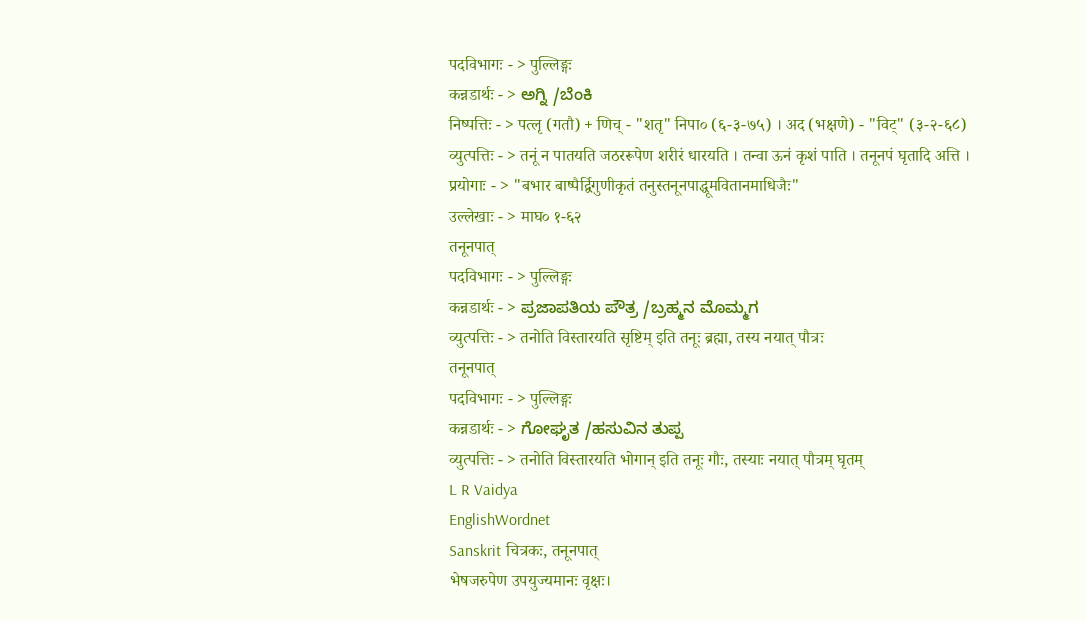पदविभागः - > पुल्लिङ्गः
कन्नडार्थः - > ಅಗ್ನಿ /ಬೆಂಕಿ
निष्पत्तिः - > पत्लृ (गतौ) + णिच् - "शतृ" निपा० (६-३-७५) । अद (भक्षणे) - "विट्" (३-२-६८)
व्युत्पत्तिः - > तनूं न पातयति जठररूपेण शरीरं धारयति । तन्वा ऊनं कृशं पाति । तनूनपं घृतादि अत्ति ।
प्रयोगाः - > "बभार बाष्पैर्द्विगुणीकृतं तनुस्तनूनपाद्धूमवितानमाधिजैः"
उल्लेखाः - > माघ० १-६२
तनूनपात्
पदविभागः - > पुल्लिङ्गः
कन्नडार्थः - > ಪ್ರಜಾಪತಿಯ ಪೌತ್ರ /ಬ್ರಹ್ಮನ ಮೊಮ್ಮಗ
व्युत्पत्तिः - > तनोति विस्तारयति सृष्टिम् इति तनूः ब्रह्मा, तस्य नयात् पौत्रः
तनूनपात्
पदविभागः - > पुल्लिङ्गः
कन्नडार्थः - > ಗೋಘೃತ /ಹಸುವಿನ ತುಪ್ಪ
व्युत्पत्तिः - > तनोति विस्तारयति भोगान् इति तनूः गौः, तस्याः नयात् पौत्रम् घृतम्
L R Vaidya
EnglishWordnet
Sanskrit चित्रकः, तनूनपात्
भेषजरुपेण उपयुज्यमानः वृक्षः।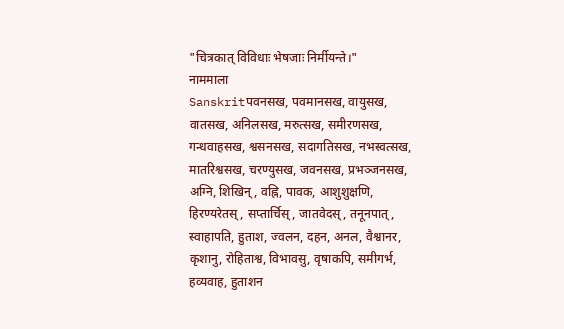"चित्रकात् विविधाः भेषजाः निर्मीयन्ते।"
नाममाला
Sanskritपवनसख, पवमानसख, वायुसख, वातसख, अनिलसख, मरुत्सख, समीरणसख, गन्धवाहसख, श्वसनसख, सदागतिसख, नभस्वत्सख, मातरिश्वसख, चरण्युसख, जवनसख, प्रभञ्जनसख, अग्नि, शिखिन्, वह्नि, पावक, आशुशुक्षणि, हिरण्यरेतस्, सप्तार्चिस्, जातवेदस्, तनूनपात्, स्वाहापति, हुताश, ज्वलन, दहन, अनल, वैश्वानर, कृशानु, रोहिताश्व, विभावसु, वृषाकपि, समीगर्भ, हव्यवाह, हुताशन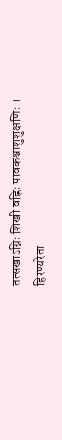तत्सखाऽग्निः शिखी वह्निः पावकश्चाशुशुक्षणिः ।
हिरण्यरेता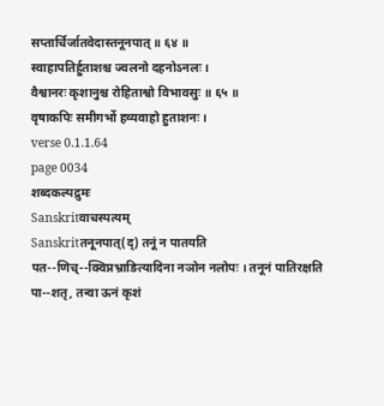सप्तार्चिर्जातवेदास्तनूनपात् ॥ ६४ ॥
स्वाहापतिर्हुताशश्च ज्वलनो दहनोऽनलः ।
वैश्वानरः कृशानुश्च रोहिताश्वो विभावसुः ॥ ६५ ॥
वृषाकपिः समीगर्भो हव्यवाहो हुताशनः ।
verse 0.1.1.64
page 0034
शब्दकल्पद्रुमः
Sanskritवाचस्पत्यम्
Sanskritतनूनपात्(द्) तनूं न पातयति पत--णिच्--क्विप्नभ्राङित्यादिना नञोन नलोपः । तनूनं पातिरक्षति पा--शतृ, तन्वा ऊनं कृशं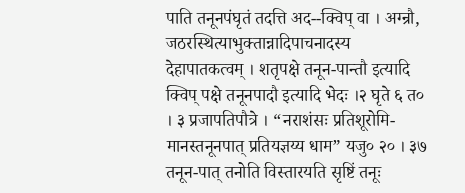पाति तनूनपंघृतं तदत्ति अद--क्विप् वा । अग्न्रौ, जठरस्थित्याभुक्तान्नादिपाचनादस्य देहापातकत्वम् । शतृपक्षे तनून-पान्तौ इत्यादि क्विप् पक्षे तनूनपादौ इत्यादि भेदः ।२ घृते ६ त० । ३ प्रजापतिपौत्रे । “नराशंसः प्रतिशूरोमि-मानस्तनूनपात् प्रतियज्ञय्य धाम” यजु० २० । ३७ तनून-पात् तनोति विस्तारयति सृष्टिं तनूः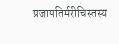प्रजापतिर्मरीचिस्तस्य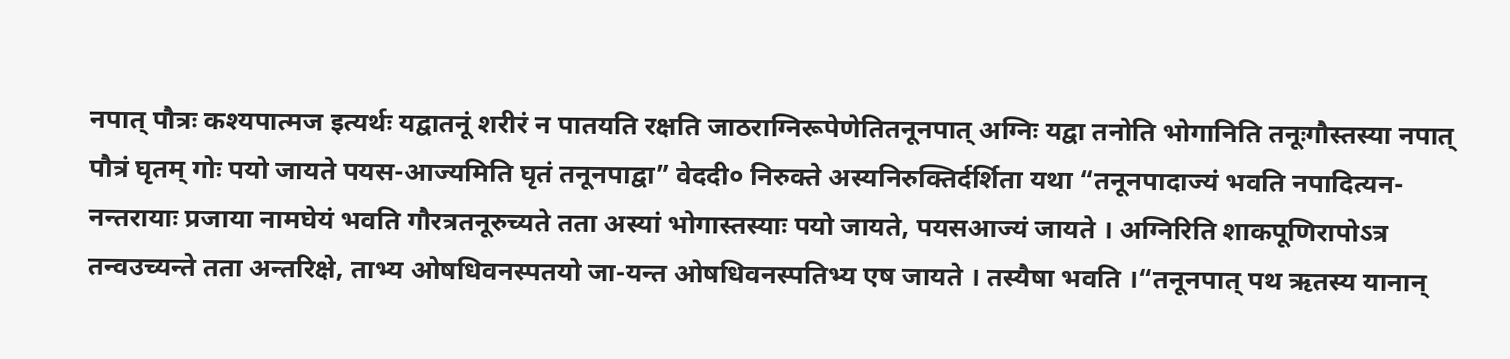नपात् पौत्रः कश्यपात्मज इत्यर्थः यद्वातनूं शरीरं न पातयति रक्षति जाठराग्निरूपेणेतितनूनपात् अग्निः यद्वा तनोति भोगानिति तनूःगौस्तस्या नपात् पौत्रं घृतम् गोः पयो जायते पयस-आज्यमिति घृतं तनूनपाद्वा” वेददी० निरुक्ते अस्यनिरुक्तिर्दर्शिता यथा “तनूनपादाज्यं भवति नपादित्यन-नन्तरायाः प्रजाया नामघेयं भवति गौरत्रतनूरुच्यते तता अस्यां भोगास्तस्याः पयो जायते, पयसआज्यं जायते । अग्निरिति शाकपूणिरापोऽत्र तन्वउच्यन्ते तता अन्तरिक्षे, ताभ्य ओषधिवनस्पतयो जा-यन्त ओषधिवनस्पतिभ्य एष जायते । तस्यैषा भवति ।“तनूनपात् पथ ऋतस्य यानान्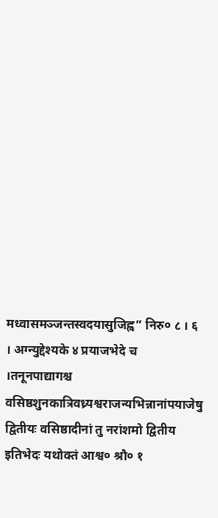मध्वासमञ्जन्तस्वदयासुजिह्व” निरु० ८ । ६ । अग्न्युद्देश्यके ४ प्रयाजभेदे च ।तनूनपाद्यागश्च वसिष्ठशुनकात्रिवध्र्यश्वराजन्यभिन्नानांपयाजेषु द्वितीयः वसिष्ठादीनां तु नरांशमो द्वितीय इतिभेदः यथोक्तं आश्व० श्रौ० १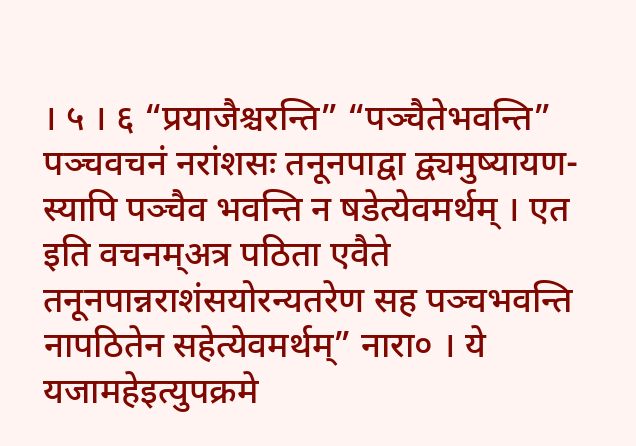। ५ । ६ “प्रयाजैश्चरन्ति” “पञ्चैतेभवन्ति” पञ्चवचनं नरांशसः तनूनपाद्वा द्व्यमुष्यायण-स्यापि पञ्चैव भवन्ति न षडेत्येवमर्थम् । एत इति वचनम्अत्र पठिता एवैते तनूनपान्नराशंसयोरन्यतरेण सह पञ्चभवन्ति नापठितेन सहेत्येवमर्थम्” नारा० । ये यजामहेइत्युपक्रमे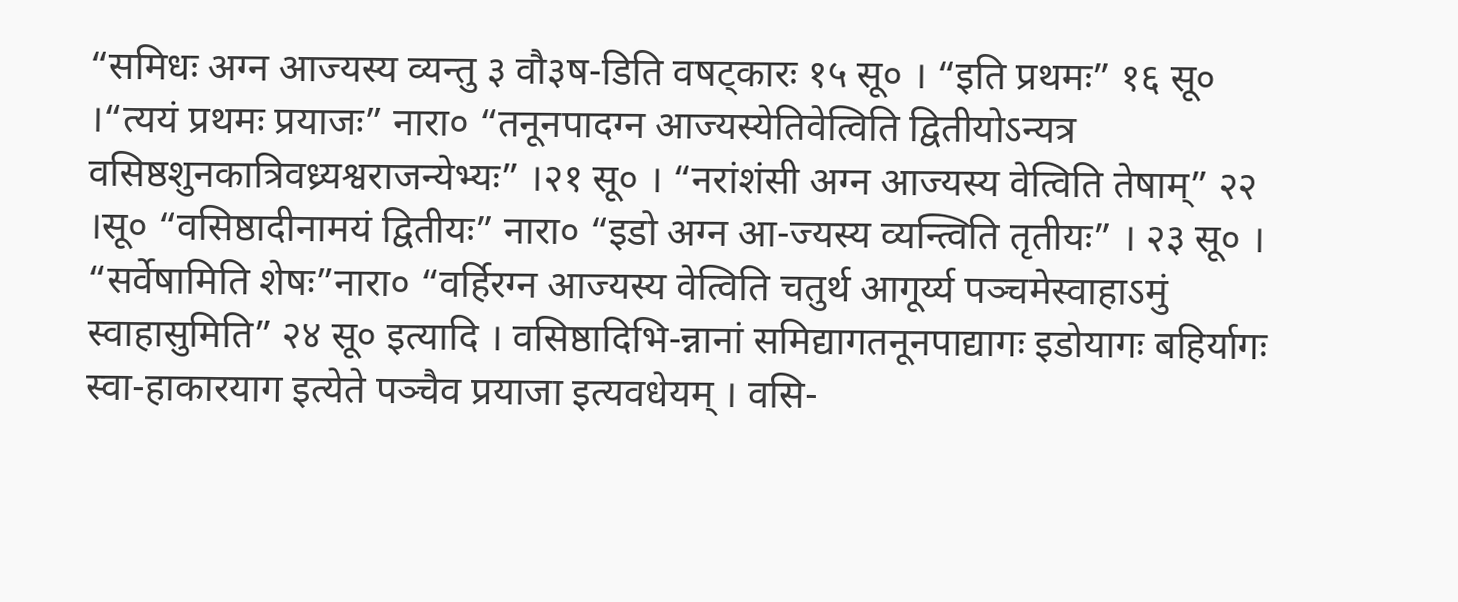“समिधः अग्न आज्यस्य व्यन्तु ३ वौ३ष-डिति वषट्कारः १५ सू० । “इति प्रथमः” १६ सू० ।“त्ययं प्रथमः प्रयाजः” नारा० “तनूनपादग्न आज्यस्येतिवेत्विति द्वितीयोऽन्यत्र वसिष्ठशुनकात्रिवध्र्यश्वराजन्येभ्यः” ।२१ सू० । “नरांशंसी अग्न आज्यस्य वेत्विति तेषाम्” २२ ।सू० “वसिष्ठादीनामयं द्वितीयः” नारा० “इडो अग्न आ-ज्यस्य व्यन्त्विति तृतीयः” । २३ सू० । “सर्वेषामिति शेषः”नारा० “वर्हिरग्न आज्यस्य वेत्विति चतुर्थ आगूर्य्य पञ्चमेस्वाहाऽमुं स्वाहासुमिति” २४ सू० इत्यादि । वसिष्ठादिभि-न्नानां समिद्यागतनूनपाद्यागः इडोयागः बहिर्यागः स्वा-हाकारयाग इत्येते पञ्चैव प्रयाजा इत्यवधेयम् । वसि-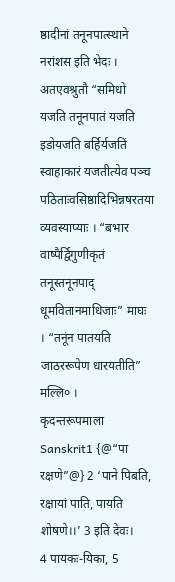ष्ठादीनां तनूनपात्स्थाने नरांशस इति भेदः । अतएवश्रुतौ “समिधो यजति तनूनपातं यजति इडोयजति बर्हिर्यजतिं स्वाहाकारं यजतीत्येव पञ्च पठिताःवसिष्ठादिभिन्नषरतया व्यवस्याप्याः । “बभार वाष्पैर्द्विगुणीकृतं तनूस्तनूनपाद् धूमवितानमाधिजाः” माघः । “तनूंन पातयति जाठररूपेण धारयतीति” मल्लि० ।
कृदन्तरूपमाला
Sanskrit1 {@“पा रक्षणे”@} 2 ‘पाने पिबति, रक्षायां पाति, पायति शोषणे।।’ 3 इति देवः।
4 पायकः-यिका, 5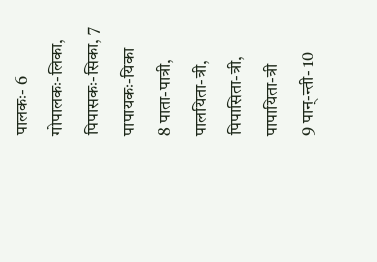पालकः- 6 गोपालकः-लिका, पिपासकः-सिका, 7 पापायकः-यिका
8 पाता-पात्री, पालयिता-त्री, पिपासिता-त्री, पापायिता-त्री
9 पान्-न्ती- 10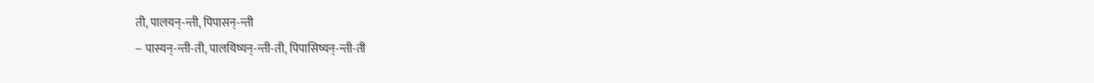ती, पालयन्-न्ती, पिपासन्-न्ती
-- पास्यन्-न्ती-ती, पालयिष्यन्-न्ती-ती, पिपासिष्यन्-न्ती-ती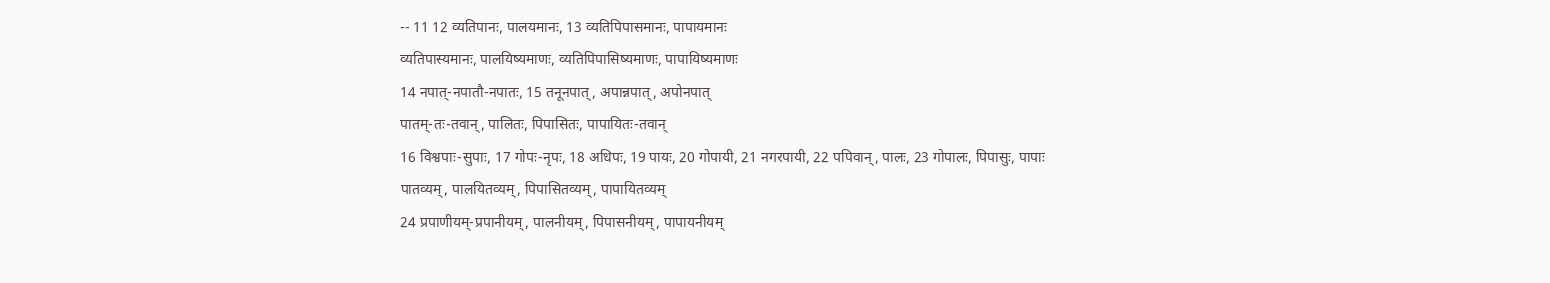-- 11 12 व्यतिपानः, पालयमानः, 13 व्यतिपिपासमानः, पापायमानः
व्यतिपास्यमानः, पालयिष्यमाणः, व्यतिपिपासिष्यमाणः, पापायिष्यमाणः
14 नपात्-नपातौ-नपातः, 15 तनूनपात्, अपान्नपात्, अपोनपात्
पातम्-तः-तवान्, पालितः, पिपासितः, पापायितः-तवान्
16 विश्वपाः-सुपाः, 17 गोपः-नृपः, 18 अधिपः, 19 पायः, 20 गोपायी, 21 नगरपायी, 22 पपिवान्, पालः, 23 गोपालः, पिपासुः, पापाः
पातव्यम्, पालयितव्यम्, पिपासितव्यम्, पापायितव्यम्
24 प्रपाणीयम्-प्रपानीयम्, पालनीयम्, पिपासनीयम्, पापायनीयम्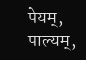पेयम्, पाल्यम्,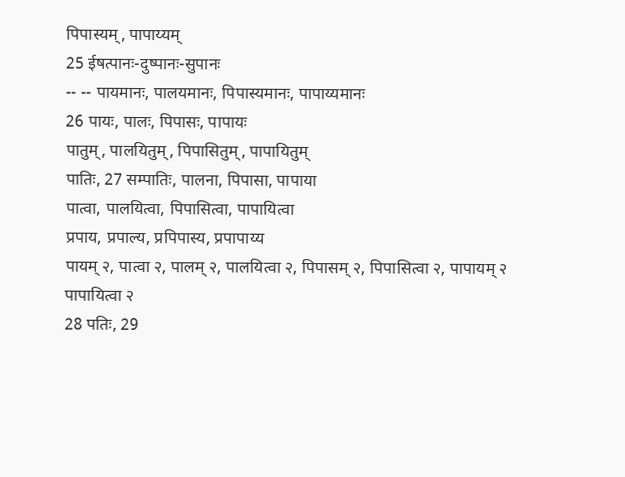पिपास्यम्, पापाय्यम्
25 ईषत्पानः-दुष्पानः-सुपानः
-- -- पायमानः, पालयमानः, पिपास्यमानः, पापाय्यमानः
26 पायः, पालः, पिपासः, पापायः
पातुम्, पालयितुम्, पिपासितुम्, पापायितुम्
पातिः, 27 सम्पातिः, पालना, पिपासा, पापाया
पात्वा, पालयित्वा, पिपासित्वा, पापायित्वा
प्रपाय, प्रपाल्य, प्रपिपास्य, प्रपापाय्य
पायम् २, पात्वा २, पालम् २, पालयित्वा २, पिपासम् २, पिपासित्वा २, पापायम् २
पापायित्वा २
28 पतिः, 29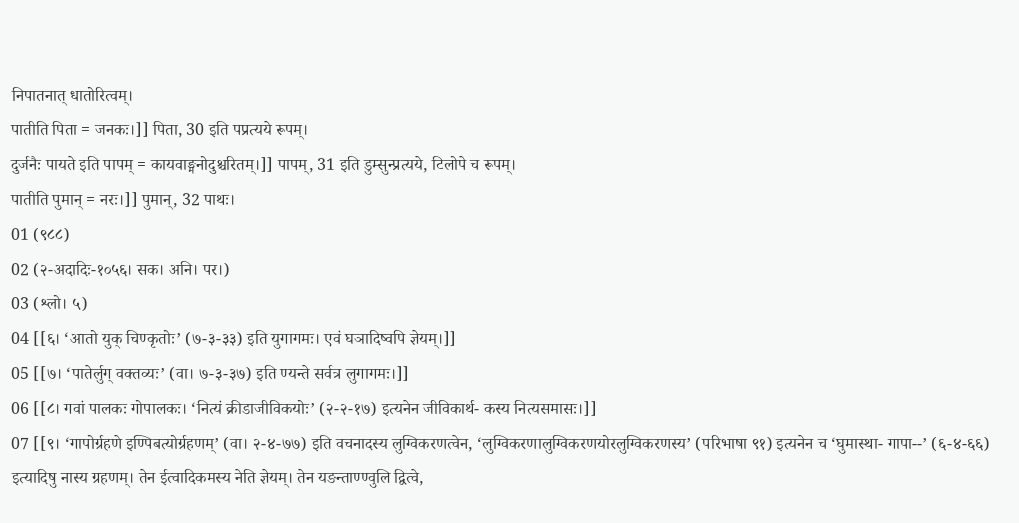निपातनात् धातोरित्वम्।
पातीति पिता = जनकः।]] पिता, 30 इति पप्रत्यये रूपम्।
दुर्जनैः पायते इति पापम् = कायवाङ्मनोदुश्चरितम्।]] पापम्, 31 इति डुम्सुन्प्रत्यये, टिलोपे च रूपम्।
पातीति पुमान् = नरः।]] पुमान्, 32 पाथः।
01 (९८८)
02 (२-अदादिः-१०५६। सक। अनि। पर।)
03 (श्लो। ५)
04 [[६। ‘आतो युक् चिण्कृतोः’ (७-३-३३) इति युगागमः। एवं घञादिष्वपि ज्ञेयम्।]]
05 [[७। ‘पातेर्लुग् वक्तव्यः’ (वा। ७-३-३७) इति ण्यन्ते सर्वत्र लुगागमः।]]
06 [[८। गवां पालकः गोपालकः। ‘नित्यं क्रीडाजीविकयोः’ (२-२-१७) इत्यनेन जीविकार्थ- कस्य नित्यसमासः।]]
07 [[९। ‘गापोर्ग्रहणे इण्पिबत्योर्ग्रहणम्’ (वा। २-४-७७) इति वचनादस्य लुग्विकरणत्वेन, ‘लुग्विकरणालुग्विकरणयोरलुग्विकरणस्य’ (परिभाषा ९१) इत्यनेन च ‘घुमास्था- गापा--’ (६-४-६६) इत्यादिषु नास्य ग्रहणम्। तेन ईत्वादिकमस्य नेति ज्ञेयम्। तेन यङन्ताण्ण्वुलि द्वित्वे,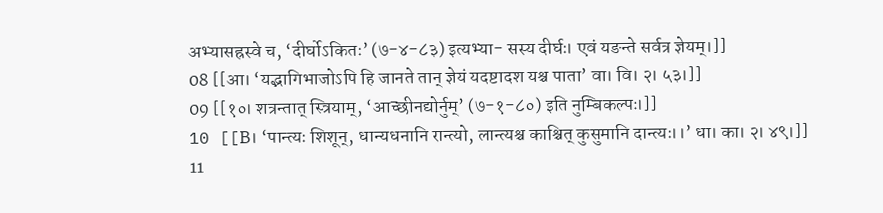अभ्यासह्रस्वे च, ‘दीर्घोऽकितः’ (७-४-८३) इत्यभ्या- सस्य दीर्घः। एवं यङन्ते सर्वत्र ज्ञेयम्।]]
08 [[आ। ‘यद्भागिभाजोऽपि हि जानते तान् ज्ञेयं यदष्टादश यश्च पाता’ वा। वि। २। ५३।]]
09 [[१०। शत्रन्तात् स्त्रियाम्, ‘आच्छीनद्योर्नुम्’ (७-१-८०) इति नुम्बिकल्पः।]]
10 [[B। ‘पान्त्यः शिशून्, धान्यधनानि रान्त्यो, लान्त्यश्च काश्चित् कुसुमानि दान्त्यः।।’ धा। का। २। ४९।]]
11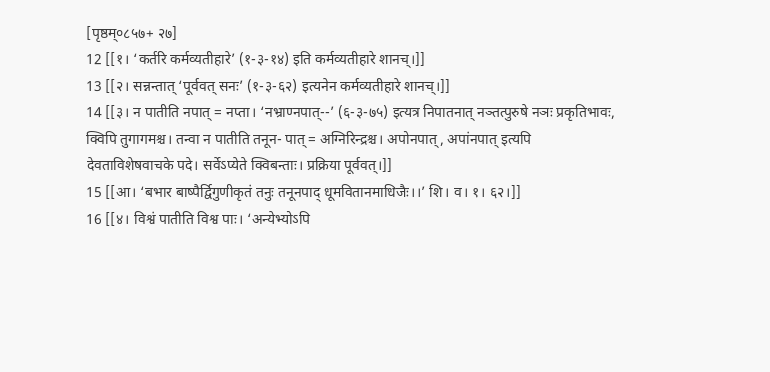[पृष्ठम्०८५७+ २७]
12 [[१। ‘कर्तरि कर्मव्यतीहारे’ (१-३-१४) इति कर्मव्यतीहारे शानच्।]]
13 [[२। सन्नन्तात् ‘पूर्ववत् सनः’ (१-३-६२) इत्यनेन कर्मव्यतीहारे शानच्।]]
14 [[३। न पातीति नपात् = नप्ता। ‘नभ्राण्नपात्--’ (६-३-७५) इत्यत्र निपातनात् नञ्तत्पुरुषे नञः प्रकृतिभावः, क्विपि तुगागमश्च। तन्वा न पातीति तनून- पात् = अग्निरिन्द्रश्च। अपोनपात्, अपांनपात् इत्यपि देवताविशेषवाचके पदे। सर्वेऽप्येते क्विबन्ताः। प्रक्रिया पूर्ववत्।]]
15 [[आ। ‘बभार बाष्पैर्द्विगुणीकृतं तनुः तनूनपाद् धूमवितानमाधिजैः।।’ शि। व। १। ६२।]]
16 [[४। विश्वं पातीति विश्व पाः। ‘अन्येभ्योऽपि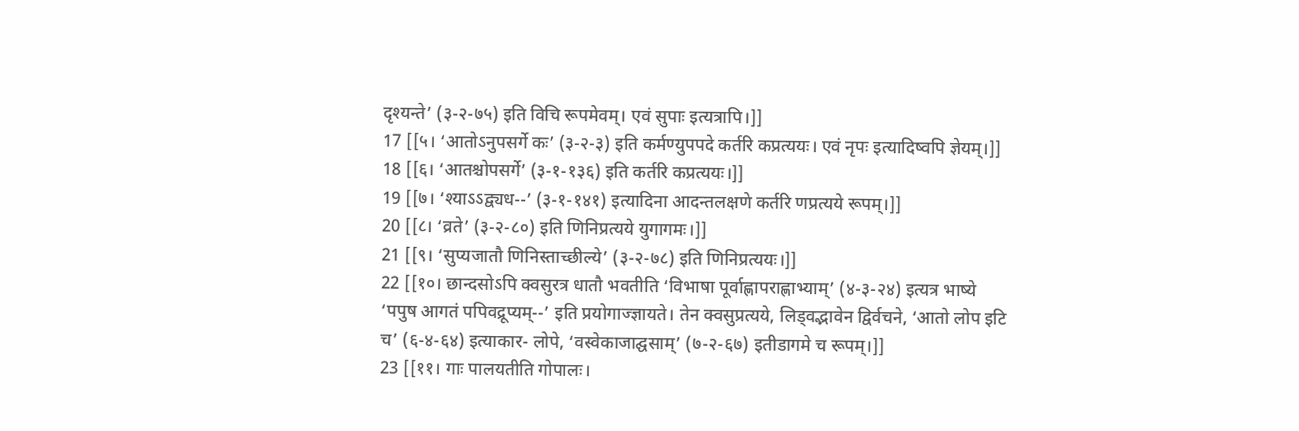दृश्यन्ते’ (३-२-७५) इति विचि रूपमेवम्। एवं सुपाः इत्यत्रापि।]]
17 [[५। ‘आतोऽनुपसर्गे कः’ (३-२-३) इति कर्मण्युपपदे कर्तरि कप्रत्ययः। एवं नृपः इत्यादिष्वपि ज्ञेयम्।]]
18 [[६। ‘आतश्चोपसर्गे’ (३-१-१३६) इति कर्तरि कप्रत्ययः।]]
19 [[७। ‘श्याऽऽद्व्यध--’ (३-१-१४१) इत्यादिना आदन्तलक्षणे कर्तरि णप्रत्यये रूपम्।]]
20 [[८। ‘व्रते’ (३-२-८०) इति णिनिप्रत्यये युगागमः।]]
21 [[९। ‘सुप्यजातौ णिनिस्ताच्छील्ये’ (३-२-७८) इति णिनिप्रत्ययः।]]
22 [[१०। छान्दसोऽपि क्वसुरत्र धातौ भवतीति ‘विभाषा पूर्वाह्णापराह्णाभ्याम्’ (४-३-२४) इत्यत्र भाष्ये ‘पपुष आगतं पपिवद्रूप्यम्--’ इति प्रयोगाज्ज्ञायते। तेन क्वसुप्रत्यये, लिड्वद्भावेन द्विर्वचने, ‘आतो लोप इटि च’ (६-४-६४) इत्याकार- लोपे, ‘वस्वेकाजाद्घसाम्’ (७-२-६७) इतीडागमे च रूपम्।]]
23 [[११। गाः पालयतीति गोपालः।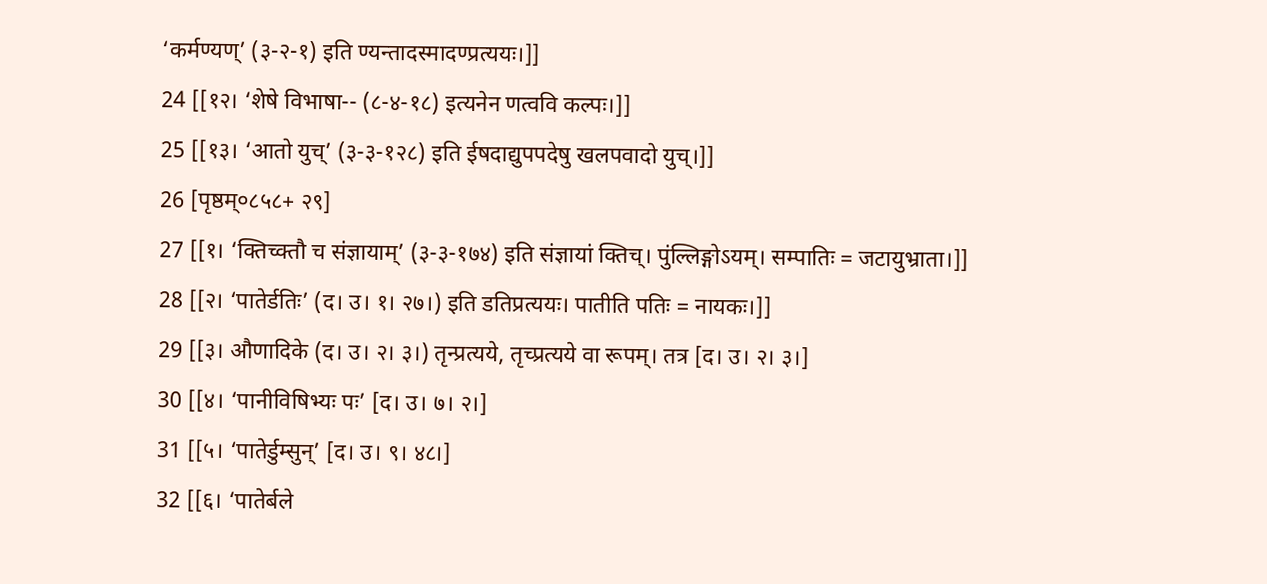‘कर्मण्यण्’ (३-२-१) इति ण्यन्तादस्मादण्प्रत्ययः।]]
24 [[१२। ‘शेषे विभाषा-- (८-४-१८) इत्यनेन णत्ववि कल्पः।]]
25 [[१३। ‘आतो युच्’ (३-३-१२८) इति ईषदाद्युपपदेषु खलपवादो युच्।]]
26 [पृष्ठम्०८५८+ २९]
27 [[१। ‘क्तिच्क्तौ च संज्ञायाम्’ (३-३-१७४) इति संज्ञायां क्तिच्। पुंल्लिङ्गोऽयम्। सम्पातिः = जटायुभ्राता।]]
28 [[२। ‘पातेर्डतिः’ (द। उ। १। २७।) इति डतिप्रत्ययः। पातीति पतिः = नायकः।]]
29 [[३। औणादिके (द। उ। २। ३।) तृन्प्रत्यये, तृच्प्रत्यये वा रूपम्। तत्र [द। उ। २। ३।]
30 [[४। ‘पानीविषिभ्यः पः’ [द। उ। ७। २।]
31 [[५। ‘पातेर्डुम्सुन्’ [द। उ। ९। ४८।]
32 [[६। ‘पातेर्बले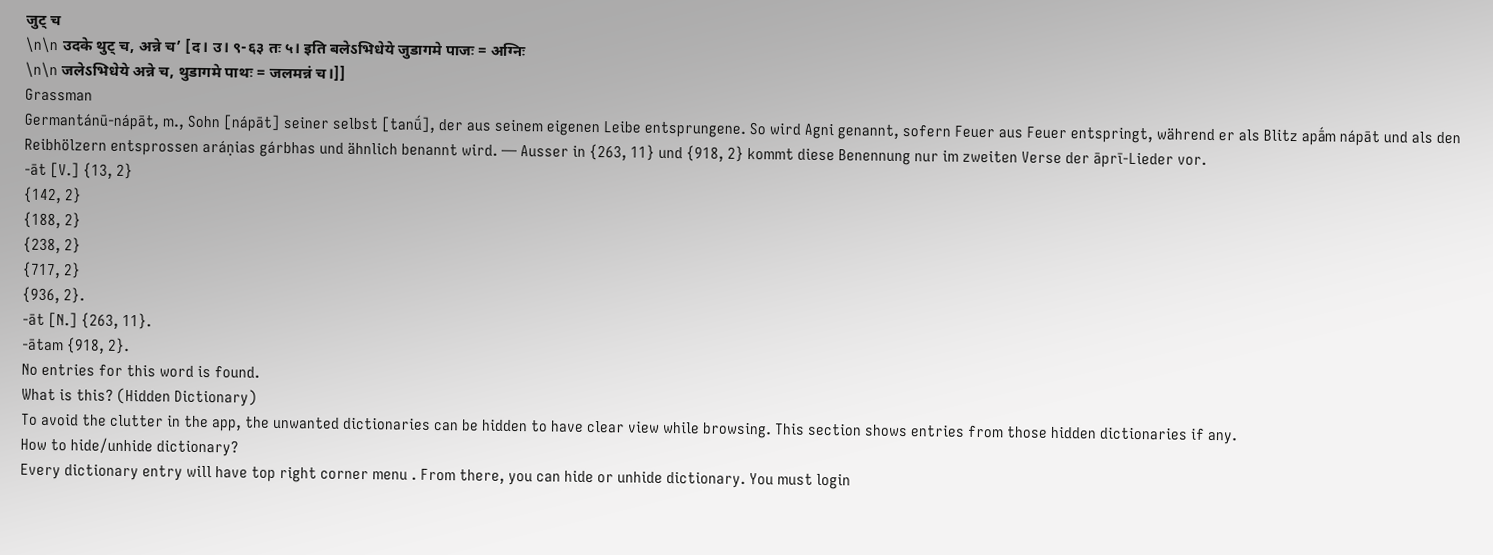जुट् च
\n\n उदके थुट् च, अन्ने च’ [द। उ। ९-६३ तः ५। इति बलेऽभिधेये जुडागमे पाजः = अग्निः
\n\n जलेऽभिधेये अन्ने च, थुडागमे पाथः = जलमन्नं च।]]
Grassman
Germantánū-nápāt, m., Sohn [nápāt] seiner selbst [tanū́], der aus seinem eigenen Leibe entsprungene. So wird Agni genannt, sofern Feuer aus Feuer entspringt, während er als Blitz apā́m nápāt und als den Reibhölzern entsprossen aráṇias gárbhas und ähnlich benannt wird. — Ausser in {263, 11} und {918, 2} kommt diese Benennung nur im zweiten Verse der āprī-Lieder vor.
-āt [V.] {13, 2}
{142, 2}
{188, 2}
{238, 2}
{717, 2}
{936, 2}.
-āt [N.] {263, 11}.
-ātam {918, 2}.
No entries for this word is found.
What is this? (Hidden Dictionary)
To avoid the clutter in the app, the unwanted dictionaries can be hidden to have clear view while browsing. This section shows entries from those hidden dictionaries if any.
How to hide/unhide dictionary?
Every dictionary entry will have top right corner menu . From there, you can hide or unhide dictionary. You must login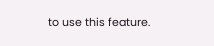to use this feature.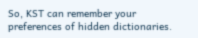So, KST can remember your preferences of hidden dictionaries.